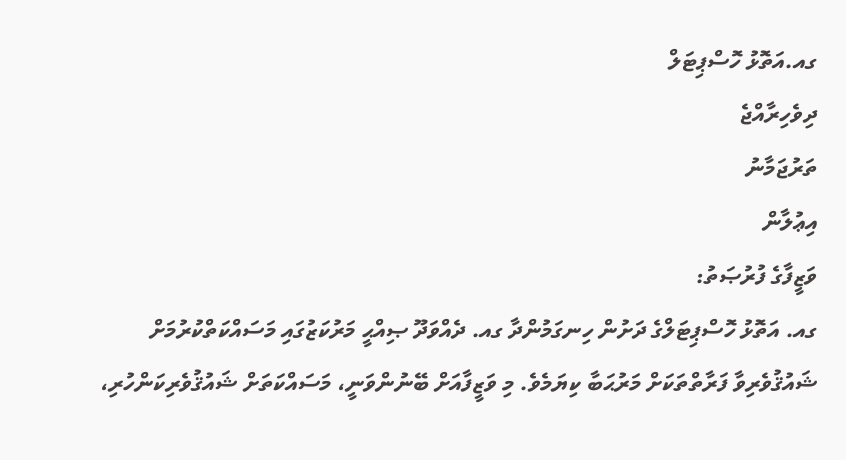ގއ.އަތޮޅު ހޮސްޕިޓަލް
ދިވެހިރާއްޖެ
ތަރުޖަމާނު
އިޢުލާން
ވަޒީފާގެ ފުރުޞަތު:
ގއ. އަތޮޅު ހޮސްޕިޓަލްގެ ދަށުން ހިނގަމުންދާ ގއ. ދެއްވަދޫ ޞިއްޙީ މަރުކަޒުގައި މަސައްކަތްކުރުމަށް ޝައުޤުވެރިވާ ފަރާތްތަކަށް މަރުޙަބާ ކިޔަމެވެ. މި ވަޒީފާއަށް ބޭނުންވަނީ، މަސައްކަތަށް ޝައުޤުވެރިކަންހުރި،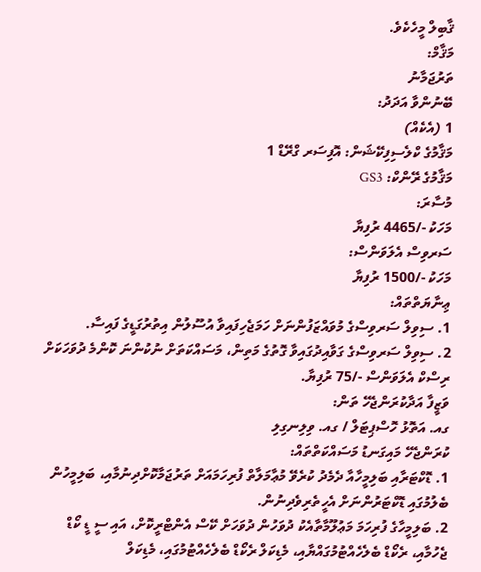ޤާބިލް މީހެކެވެ.
މަޤާމް:
ތަރުޖަމާނު
ބޭނުންވާ އަދަދު:
1 (އެކެއް)
މަޤާމުގެ ކްލެސިފިކޭޝަން: އޮފިސަރ ގްރޭޑް 1
މަޤާމުގެ ރޭންކް: GS3
މުސާރަ:
މަހަކު -/4465 ރުފިޔާ
ސަރވިސް އެލަވަންސް:
މަހަކު -/1500 ރުފިޔާ
ޢިނާޔަތްތައް:
1. ސިވިލް ސަރވިސްގެ މުވައްޒަފުންނަށް ހަމަޖެހިފައިވާ އުސޫލުން އިތުރުގަޑީގެ ފައިސާ.
2. ސިވިލް ސަރވިސްގެ ގަވާއިދުގައިވާ ގޮތުގެ މަތިން، މަސައްކަތަށް ނުކުންނަ ކޮންމެ ދުވަހަކަށް ރިސްކް އެލަވަންސް -/75 ރުފިޔާ.
ވަޒީފާ އަދާކުރަންޖެހޭ ތަން:
ގއ. އަތޮޅު ހޮސްޕިޓަލް / ގއ. ވިލިނގިލި
ކުރަންޖެހޭ މައިގަނޑު މަސައްކަތްތައް:
1. ޑޮކްޓަރާއި ބަލިމީހާއާ ދެމެދު ކުރެވޭ މުޢާމަލާތް ފުރިހަމައަށް ތަރުޖަމާކޮށްދިނުމާއި، ބަލިމީހުން ބެލުމުގައި ޑޮކްޓަރުންނަށް އެހީތެރިވެދިނުން.
2. ބަލިމީހާގެ ފުރިހަމަ މަޢުލޫމާތާއެކު ދުވަހުން ދުވަހަށް ކޭސް އެންޓްރީކޮށް، އައި ސީ ޑީ ކޯޑް ޖެހުމާއި، ރެކޯޑް ބެލެހެއްޓުމުގައްޔާއި، މެޑިކަލް ރެކޯޑް ބެލެހެއްޓުމުގައި، މެޑިކަލް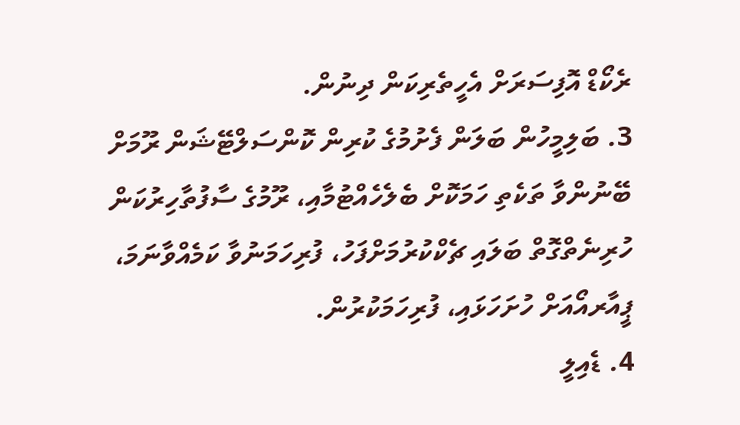ރެކޯޑް އޮފިސަރަށް އެހީތެރިކަން ދިނުން.
3. ބަލިމީހުން ބަލަން ފެށުމުގެ ކުރިން ކޮންސަލްޓޭޝަން ރޫމަށް ބޭނުންވާ ތަކެތި ހަމަކޮށް ބެލެހެއްޓުމާއި، ރޫމުގެ ސާފުތާހިރުކަން ހުރިނެތްގޮތް ބަލައި ޗެކްކުރުމަށްފަހު، ފުރިހަމަނުވާ ކަމެއްވާނަމަ، ޕީއާރއޯއަށް ހުށަހަޅައި، ފުރިހަމަކުރުން.
4. ޑެއިލީ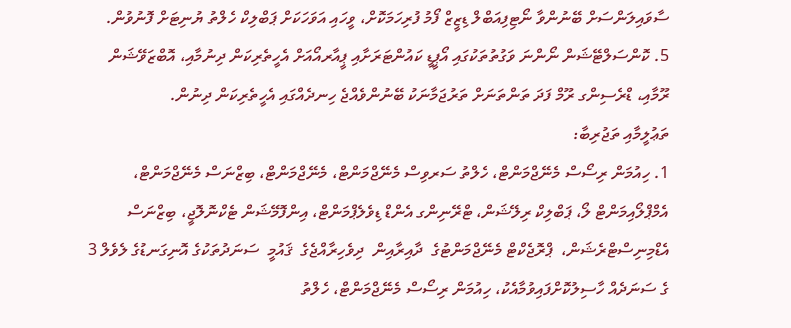ސާވައިލަންސަށް ބޭނުންވާ ނޯޓިފިއަބްލް ޑިޒީޒް ފޯމު ފުރިހަމަކޮށް، ވީހައި އަވަހަކަށް ޕަބްލިކް ހެލްތު ޔުނިޓަށް ފޮނުވުން.
5. ކޮންސަލްޓޭޝަން ނޯންނަ ވަގުތުތަކުގައި އޯޕީޑީ ކައުންޓަރަށާއި ޕީއާރއޯއަށް އެހީތެރިކަން ދިނުމާއި، އޮބްޒަވޭޝަން ރޫމާއި، ޑްރެސިންގ ރޫމް ފަދަ ތަންތަނަށް ތަރުޖަމާނަކު ބޭނުންވެއްޖެ ހިނދެއްގައި އެހީތެރިކަން ދިނުން.
ތަޢުލީމާއި ތަޖުރިބާ:
1. ހިއުމަން ރިސޯސް މެނޭޖްމަންޓް، ހެލްތު ސަރވިސް މެނޭޖްމަންޓް، މެނޭޖްމަންޓް، ބިޒްނަސް މެނޭޖްމަންޓް، އެމްޕްލޯއިމަންޓް ލޯ، ޕަބްލިކް ރިލޭޝަން، ޓްރޭނިންގ އެންޑް ޑިވެލެޕްމަންޓް، އިންފޮމޭޝަން ޓެކްނޮލޮޖީ، ބިޒްނަސް އެޑްމިނިސްޓްރެޝަން،  ޕްރޮޖެކްޓް މެނޭޖްމަންޓުގެ  ދާއިރާއިން  ދިވެހިރާއްޖެގެ  ޤައުމީ  ސަނަދުތަކުގެ އޮނިގަނޑުގެ ލެވެލް 3 ގެ ސަނަދެއް ހާސިލުކޮށްފައިވުމާއެކު، ހިއުމަން ރިސޯސް މެނޭޖްމަންޓް، ހެލްތު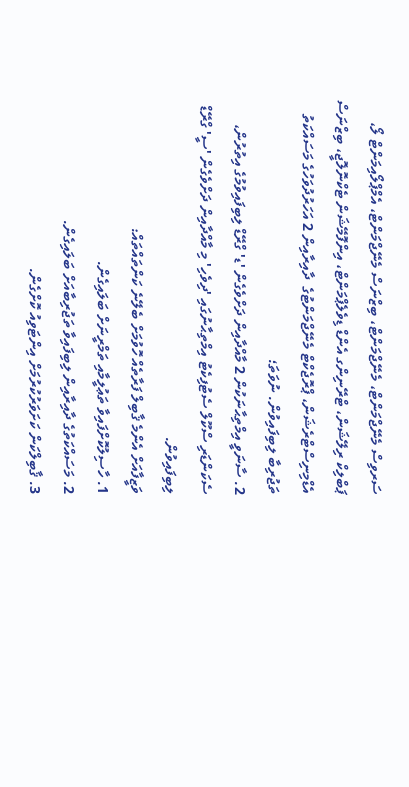ސަރވިސް މެނޭޖްމަންޓް، މެނޭޖްމަންޓް، ބިޒްނަސް މެނޭޖްމަންޓް، އެމްޕްލޯއިމަންޓް ލޯ، ޕަބްލިކް ރިލޭޝަން، ޓްރޭނިންގ އެންޑް ޑިވެލެޕްމަންޓް، އިންފޮމޭޝަން ޓެކްނޮލޮޖީ، ބިޒްނަސް އެޑްމިނިސްޓްރެޝަން، ޕްރޮޖެކްޓް މެނޭޖްމަންޓުގެ  ދާއިރާއިން 2 އަހަރުދުވަހުގެ މަސައްކަތު ތަޖުރިބާ ލިބިފައިވުން. ނުވަތަ؛
2. ސާނަވީ އިމްތިޙާނަކުން 2 މާއްދާއިން ދަށްވެގެން 'ޑ' ގްރޭޑް ލިބިފައިވުމުގެ އިތުރުން، ސެކަންޑަރި ސްކޫލް ސެޓުފިކެޓު އިމްތިޙާނުގައި 'ދިވެހި' މި މާއްދާއިން ދަށްވެގެން 'ސީ' ގްރޭޑް ލިބިފައިވުން.
ވަޒީފާއަށް އެންމެ ޤާބިލް ފަރާތެއް ހޮވުމަށް ބެލޭނެ ކަންތައްތައް:
1. ހާސިލުކޮށްފައިވާ ތަޢުލީމާއި ތަމްރީނަށް ބަލައިގެން.
2. މަސައްކަތުގެ ދާއިރާއިން ލިބިފައިވާ ތަޖުރިބާއަށް ބަލައިގެން.
3. ޤާބިލްކަން ކަށަވަރުކުރުމަށް އިންޓަވިއު ކޮށްގެން.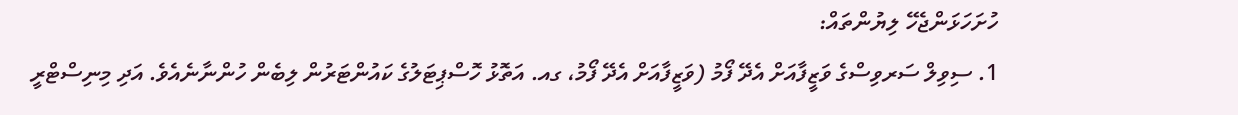ހުށަހަޅަންޖެހޭ ލިޔުންތައް:
1. ސިވިލް ސަރވިސްގެ ވަޒީފާއަށް އެދޭ ފޯމު (ވަޒީފާއަށް އެދޭ ފޯމު، ގއ. އަތޮޅު ހޮސްޕިޓަލުގެ ކައުންޓަރުން ލިބެން ހުންނާނެއެވެ. އަދި މިނިސްޓްރީ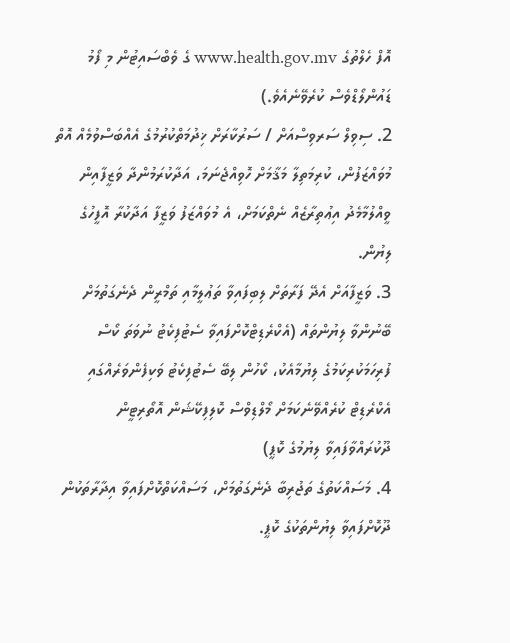އޮފް ހެލްތުގެ www.health.gov.mv ގެ ވެބްސައިޓުން މި ފޯމު ޑައުންލޯޑްވެސް ކުރެވޭނެއެވެ.)
2. ސިވިލް ސަރވިސްއަށް / ސަރުކާރަށް ޚިދުމަތްކުރުމުގެ އެއްބަސްވުމެއް އޮތް މުވައްޒަފުން، ކުރިމަތިލާ މަޤާމަށް ހޮވިއްޖެނަމަ، އަދާކުރަމުންދާ ވަޒީފާއިން ވީއްލުމާމެދު އިޢުތިރާޒެއް ނެތްކަމަށް، އެ މުވައްޒަފު ވަޒީފާ އަދާކުރާ އޮފީހުގެ ލިޔުން.
3. ވަޒީފާއަށް އެދޭ ފަރާތަށް ލިބިފައިވާ ތަޢުލީމާއި ތަމްރީން ދެނެގަތުމަށް ބޭނުންވާ ލިޔުންތައް (އެކްރެޑިޓްކޮށްފައިވާ ސެޓުފިކެޓު ނުވަތަ ކޯސް ފުރިހަމަކުރިކަމުގެ ލިޔުމާއެކު، ކޯހުން ލިބޭ ސެޓުފިކެޓު ވަކިފެންވަރެއްގައި އެކްރެޑިޓް ކުރެއްވޭނެކަމަށް މޯލްޑިވްސް ކޮލިފިކޭޝަން އޮތޯރިޓީން ދޫކުރައްވާފައިވާ ލިޔުމުގެ ކޮޕީ)
4. މަސައްކަތުގެ ތަޖުރިބާ ދެނެގަތުމަށް، މަސައްކަތްކޮށްފައިވާ އިދާރާތަކުން ދޫކޮށްފައިވާ ލިޔުންތަކުގެ ކޮޕީ.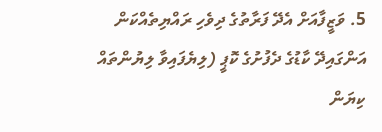5. ވަޒީފާއަށް އެދޭ ފަރާތުގެ ދިވެހި ރައްޔިތެއްކަން އަންގައިދޭ ކާޑުގެ ދެފުށުގެ ކޮޕީ (ލިޔެފައިވާ ލިޔުންތައް ކިޔަން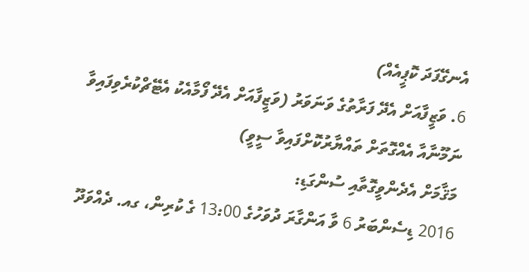އެނގޭފަދަ ކޮޕީއެއް)
6. ވަޒީފާއަށް އެދޭ ފަރާތުގެ ވަނަވަރު (ވަޒީފާއަށް އެދޭ ފޯމާއެކު އެޓޭޗްކުރެވިފައިވާ ނަމޫނާއާ އެއްގޮތަށް ތައްޔާރުކޮށްފައިވާ ސީވީ)
މަޤާމަށް އެދެންވީގޮތާއި ސުންގަޑި:
2016 ޑިސެންބަރު 6 ވާ އަންގާރަ ދުވަހުގެ 13:00 ގެ ކުރިން، ގއ. ދެއްވަދޫ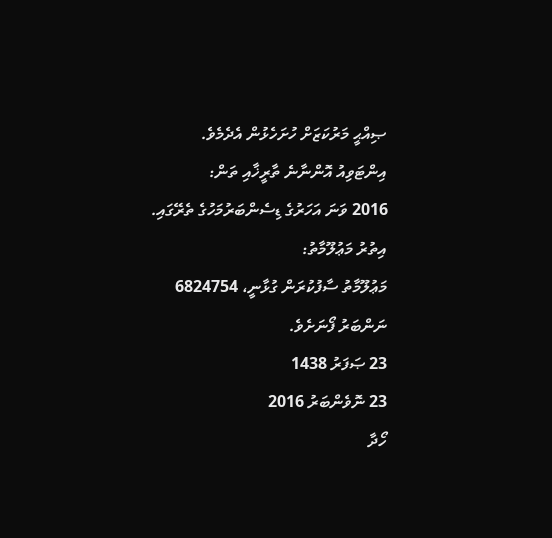ޞިއްޙީ މަރުކަޒަށް ހުށަހެޅުން އެދެމެވެ.
އިންޓަވިއު އޮންނާނެ ތާރީޚާއި ތަން:
2016 ވަނަ އަހަރުގެ ޑިސެންބަރުމަހުގެ ތެރޭގައި.
އިތުރު މަޢުލޫމާތު:
މަޢުލޫމާތު ސާފުކުރަން ގުޅާނީ، 6824754 ނަންބަރު ފޯނަށެވެ.
23 ޞަފަރު 1438
23 ނޮވެންބަރު 2016
ހޯދާ